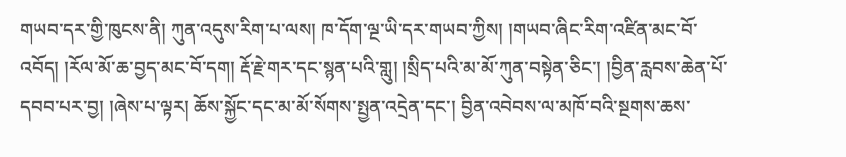གཡབ་དར་གྱི་ཁུངས་ནི། ཀུན་འདུས་རིག་པ་ལས། ཁ་དོག་ལྔ་ཡི་དར་གཡབ་ཀྱིས། །གཡབ་ཞིང་རིག་འཛིན་མང་བོ་འབོད། །རོལ་མོ་ཆ་བྱད་མང་བོ་དག། རྡོ་རྗེ་གར་དང་སྙན་པའི་གླུ། །སྲིད་པའི་མ་མོ་ཀུན་བསྟེན་ཅིང་། །བྱིན་རླབས་ཆེན་པོ་དབབ་པར་བྱ། །ཞེས་པ་ལྟར། ཆོས་སྐྱོང་དང་མ་མོ་སོགས་སྤྱན་འདྲེན་དང་། བྱིན་འབེབས་ལ་མཁོ་བའི་སྔགས་ཆས་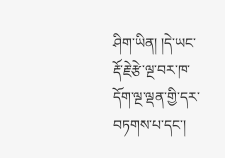ཤིག་ཡིན། །དེ་ཡང་རྡོ་རྗེ་རྩེ་ལྔ་བར་ཁ་དོག་ལྔ་ལྡན་གྱི་དར་བཏགས་པ་དང་།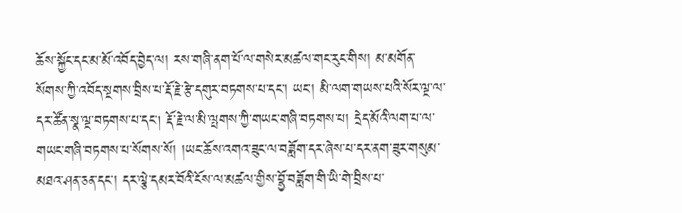ཆོས་སྐྱོང་དང་མ་མོ་འབོད་བྱེད་ལ། རས་གཞི་ནག་པོ་ལ་གསེར་མཚལ་གང་རུང་གིས། མ་མགོན་སོགས་ཀྱི་འབོད་སྔགས་བྲིས་པ་རྡོ་རྗེ་རྩེ་དགུར་བཏགས་པ་དང་། ཡང་། མི་ལག་གཡས་པའི་སོར་ལྔ་ལ་དར་ཚོན་སྣ་ལྔ་བཏགས་པ་དང། རྡོ་རྗེ་ལ་མི་ལྤགས་ཀྱི་གཡང་གཞི་བཏགས་པ། དྲེད་མོའི་ལག་པ་ལ་གཡང་གཞི་བཏགས་པ་སོགས་སོ། །ཡང་ཆོས་འགའ་ཟུང་ལ་བཟློག་དར་ཞེས་པ་དར་ནག་ཟུར་གསུམ་མཐའ་ཤན་ཅན་དང་། དར་ལྕེ་དམར་བོའི་ངོས་ལ་མཚལ་གྱིས་བྷྱོ་བཟློག་གི་ཡི་གེ་བྲིས་པ་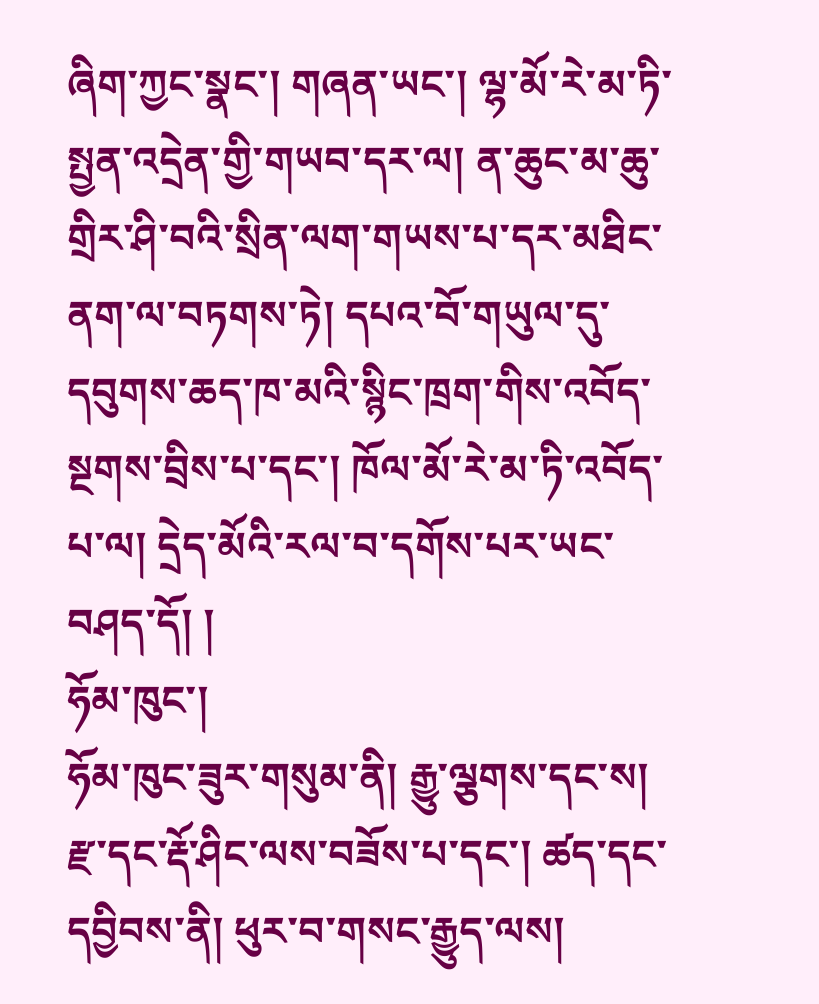ཞིག་ཀྱང་སྣང་། གཞན་ཡང་། ལྷ་མོ་རེ་མ་ཏི་སྤྱན་འདྲེན་གྱི་གཡབ་དར་ལ། ན་ཆུང་མ་ཆུ་གྲིར་ཤི་བའི་སྲིན་ལག་གཡས་པ་དར་མཐིང་ནག་ལ་བཏགས་ཏེ། དཔའ་བོ་གཡུལ་དུ་དབུགས་ཆད་ཁ་མའི་སྙིང་ཁྲག་གིས་འབོད་སྔགས་བྲིས་པ་དང་། ཁོལ་མོ་རེ་མ་ཏི་འབོད་པ་ལ། དྲེད་མོའི་རལ་བ་དགོས་པར་ཡང་བཤད་དོ། །
ཧོམ་ཁུང་།
ཧོམ་ཁུང་ཟུར་གསུམ་ནི། རྒྱུ་ལྕགས་དང་ས། རྫ་དང་རྡོ་ཤིང་ལས་བཟོས་པ་དང་། ཚད་དང་དབྱིབས་ནི། ཕུར་བ་གསང་རྒྱུད་ལས།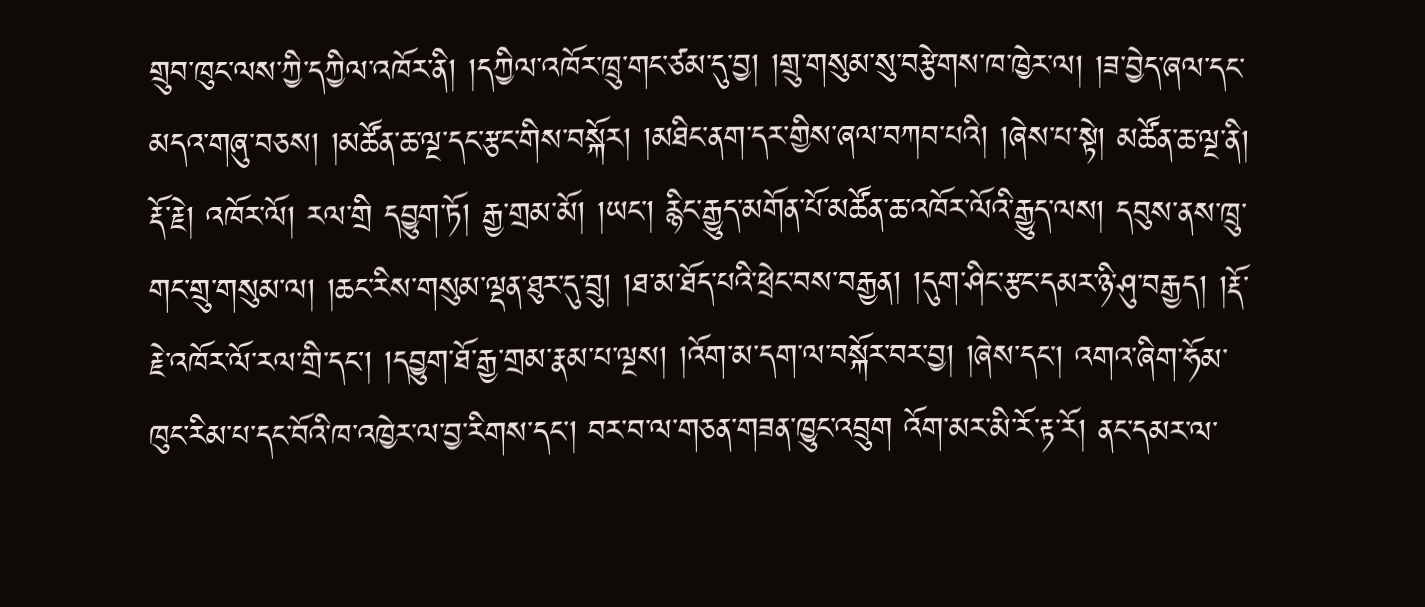གྲུབ་ཁུང་ལས་ཀྱི་དཀྱིལ་འཁོར་ནི། །དཀྱིལ་འཁོར་ཁྲུ་གང་ཙམ་དུ་བྱ། །གྲུ་གསུམ་སུ་བརྩེགས་ཁ་ཁྱེར་ལ། །ཟ་བྱེད་ཞལ་དང་མདའ་གཞུ་བཅས། །མཚོན་ཆ་ལྔ་དང་རྩང་གིས་བསྐོར། །མཐིང་ནག་དར་གྱིས་ཞལ་བཀབ་པའི། །ཞེས་པ་སྟེ། མཚོན་ཆ་ལྔ་ནི། རྡོ་རྗེ། འཁོར་ལོ། རལ་གྲི དབྱུག་ཏོ། རྒྱ་གྲམ་མོ། །ཡང་། རྙིང་རྒྱུད་མགོན་པོ་མཚོན་ཆ་འཁོར་ལོའི་རྒྱུད་ལས། དབུས་ནས་ཁྲུ་གང་གྲུ་གསུམ་ལ། །ཆང་རིས་གསུམ་ལྡན་ཐུར་དུ་བྲུ། །ཐ་མ་ཐོད་པའི་ཕྲེང་བས་བརྒྱན། །དུག་ཤིང་རྩང་དམར་ཉི་ཤུ་བརྒྱད། །རྡོ་རྗེ་འཁོར་ལོ་རལ་གྲི་དང་། །དབྱུག་ཐོ་རྒྱ་གྲམ་རྣམ་པ་ལྔས། །འོག་མ་དག་ལ་བསྐོར་བར་བྱ། །ཞེས་དང་། འགའ་ཞིག་ཧོམ་ཁུང་རིམ་པ་དང་བོའི་ཁ་འཁྱེར་ལ་བྱ་རིགས་དང་། བར་བ་ལ་གཅན་གཟན་ཁྱུང་འབྲུག འོག་མར་མི་རོ་རྟ་རོ། ནང་དམར་ལ་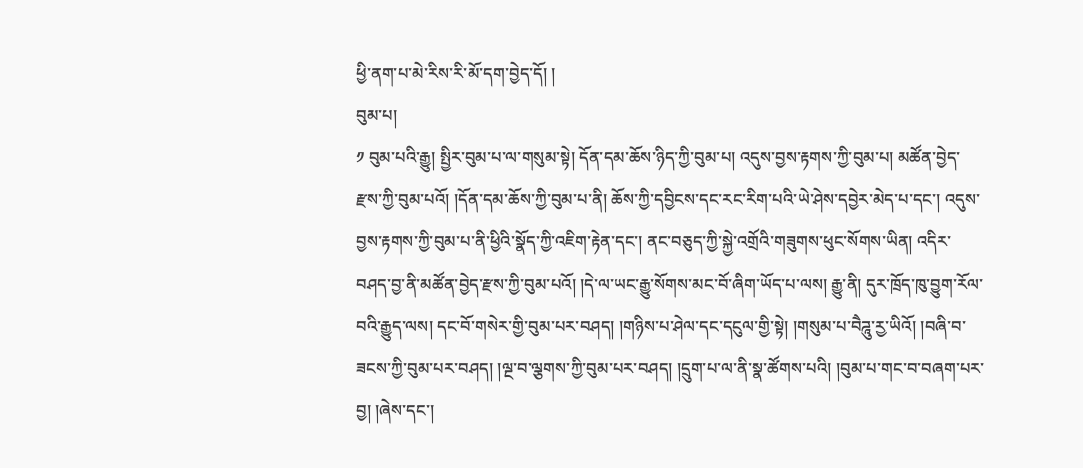ཕྱི་ནག་པ་མེ་རིས་རི་མོ་དག་བྱེད་དོ། །
བུམ་པ།
༡ བུམ་པའི་རྒྱུ། སྤྱིར་བུམ་པ་ལ་གསུམ་སྟེ། དོན་དམ་ཆོས་ཉིད་ཀྱི་བུམ་པ། འདུས་བྱས་རྟགས་ཀྱི་བུམ་པ། མཚོན་བྱེད་རྫས་ཀྱི་བུམ་པའོ། །དོན་དམ་ཆོས་ཀྱི་བུམ་པ་ནི། ཆོས་ཀྱི་དབྱིངས་དང་རང་རིག་པའི་ཡེ་ཤེས་དབྱེར་མེད་པ་དང་། འདུས་བྱས་རྟགས་ཀྱི་བུམ་པ་ནི་ཕྱིའི་སྣོད་ཀྱི་འཇིག་རྟེན་དང་། ནང་བཅུད་ཀྱི་སྐྱེ་འགྲོའི་གཟུགས་ཕུང་སོགས་ཡིན། འདིར་བཤད་བྱ་ནི་མཚོན་བྱེད་རྫས་ཀྱི་བུམ་པའོ། །དེ་ལ་ཡང་རྒྱུ་སོགས་མང་བོ་ཞིག་ཡོད་པ་ལས། རྒྱུ་ནི། དུར་ཁྲོད་ཁུ་བྱུག་རོལ་བའི་རྒྱུད་ལས། དང་བོ་གསེར་གྱི་བུམ་པར་བཤད། །གཉིས་པ་ཤེལ་དང་དངུལ་གྱི་སྟེ། །གསུམ་པ་བཻཌཱུ་རྱ་ཡིའོ། །བཞི་བ་ཟངས་ཀྱི་བུམ་པར་བཤད། །ལྔ་བ་ལྕགས་ཀྱི་བུམ་པར་བཤད། །དྲུག་པ་ལ་ནི་སྣ་ཚོགས་པའི། །བུམ་པ་གང་བ་བཞག་པར་བྱ། །ཞེས་དང་།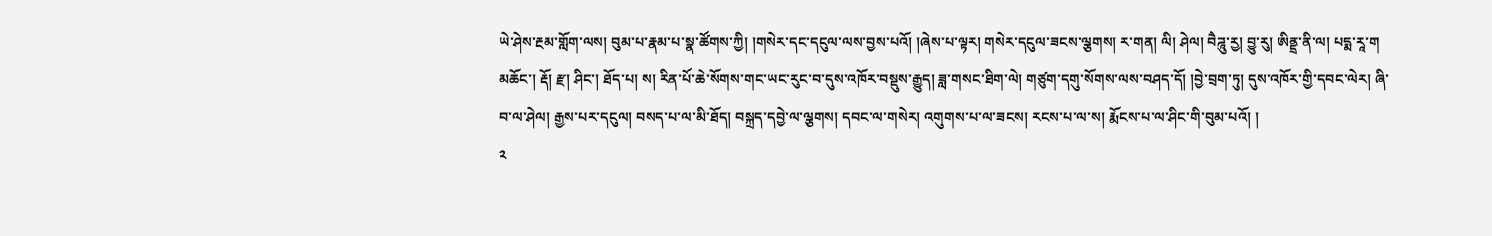ཡེ་ཤེས་རྔམ་གློག་ལས། བུམ་པ་རྣམ་པ་སྣ་ཚོགས་ཀྱི། །གསེར་དང་དངུལ་ལས་བྱས་པའོ། །ཞེས་པ་ལྟར། གསེར་དངུལ་ཟངས་ལྕགས། ར་གན། ལི། ཤེལ། བཻཌཱུ་རྱ། བྱུ་རུ། ཨིནྡྲ་ནི་ལ། པདྨ་རཱ་ག མཆོང་། རྡོ། རྫ། ཤིང་། ཐོད་པ། ས། རིན་པོ་ཆེ་སོགས་གང་ཡང་རུང་བ་དུས་འཁོར་བསྡུས་རྒྱུད། ཟླ་གསང་ཐིག་ལེ། གཙུག་དགུ་སོགས་ལས་བཤད་དོ། །བྱེ་བྲག་ཏུ། དུས་འཁོར་གྱི་དབང་ལེར། ཞི་བ་ལ་ཤེལ། རྒྱས་པར་དངུལ། བསད་པ་ལ་མི་ཐོད། བསྐྲད་དབྱེ་ལ་ལྕགས། དབང་ལ་གསེར། འགུགས་པ་ལ་ཟངས། རངས་པ་ལ་ས། རྨོངས་པ་ལ་ཤིང་གི་བུམ་པའོ། །
༢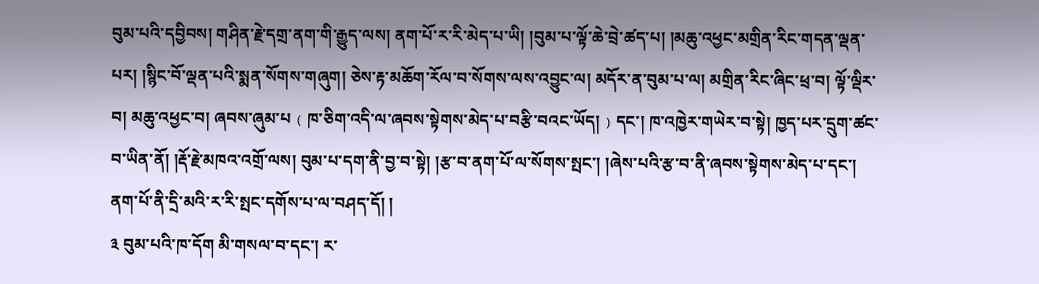བུམ་པའི་དབྱིབས། གཤིན་རྗེ་དགྲ་ནག་གི་རྒྱུད་ལས། ནག་པོ་ར་རི་མེད་པ་ཡི། །བུམ་པ་ལྟོ་ཆེ་བྲེ་ཚད་པ། །མཆུ་འཕྱང་མགྲིན་རིང་གདན་ལྡན་པར། །སྙིང་བོ་ལྡན་པའི་སྨན་སོགས་གཞུག། ཅེས་རྟ་མཆོག་རོལ་བ་སོགས་ལས་འབྱུང་ལ། མདོར་ན་བུམ་པ་ལ། མགྲིན་རིང་ཞིང་ཕྲ་བ། ལྟོ་ལྡིར་བ། མཆུ་འཕྱང་བ། ཞབས་ཞུམ་པ﹙ཁ་ཅིག་འདི་ལ་ཞབས་སྟེགས་མེད་པ་བརྩི་བའང་ཡོད།﹚དང་། ཁ་འཁྱེར་གཡེར་བ་སྟེ། ཁྱད་པར་དྲུག་ཚང་བ་ཡིན་ནོ། །རྡོ་རྗེ་མཁའ་འགྲོ་ལས། བུམ་པ་དག་ནི་བྱ་བ་སྟེ། །རྩ་བ་ནག་པོ་ལ་སོགས་སྤང་། །ཞེས་པའི་རྩ་བ་ནི་ཞབས་སྟེགས་མེད་པ་དང་། ནག་པོ་ནི་དྲི་མའི་ར་རི་སྤང་དགོས་པ་ལ་བཤད་དོ། །
༣ བུམ་པའི་ཁ་དོག མི་གསལ་བ་དང་། ར་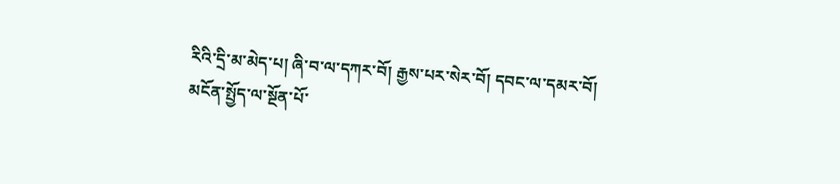རིའི་དྲི་མ་མེད་པ། ཞི་བ་ལ་དཀར་བོ། རྒྱས་པར་སེར་བོ། དབང་ལ་དམར་བོ། མངོན་སྤྱོད་ལ་སྔོན་པོ་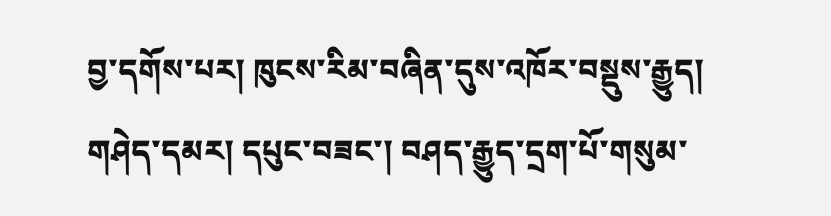བྱ་དགོས་པར། ཁུངས་རིམ་བཞིན་དུས་འཁོར་བསྡུས་རྒྱུད། གཤེད་དམར། དཔུང་བཟང་། བཤད་རྒྱུད་དྲག་པོ་གསུམ་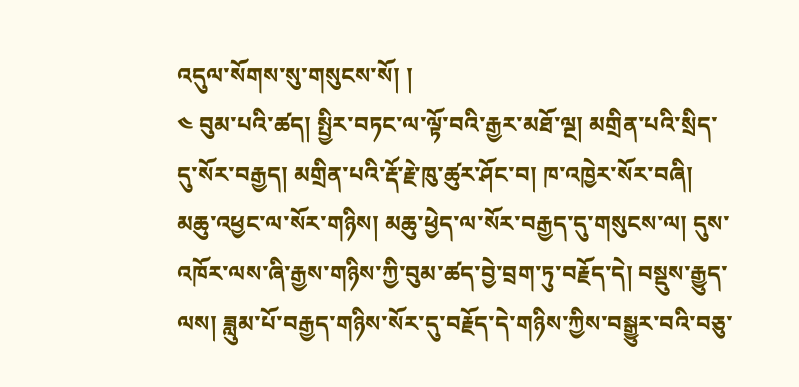འདུལ་སོགས་སུ་གསུངས་སོ། །
༤ བུམ་པའི་ཚད། སྤྱིར་བཏང་ལ་ལྟོ་བའི་རྒྱར་མཐོ་ལྔ། མགྲིན་པའི་སྲིད་དུ་སོར་བརྒྱད། མགྲིན་པའི་རྡོ་རྗེ་ཁུ་ཚུར་ཤོང་བ། ཁ་འཁྱེར་སོར་བཞི། མཆུ་འཕྱང་ལ་སོར་གཉིས། མཆུ་ཕྱེད་ལ་སོར་བརྒྱད་དུ་གསུངས་ལ། དུས་འཁོར་ལས་ཞི་རྒྱས་གཉིས་ཀྱི་བུམ་ཚད་བྱེ་བྲག་ཏུ་བརྗོད་དེ། བསྡུས་རྒྱུད་ལས། ཟླུམ་པོ་བརྒྱད་གཉིས་སོར་དུ་བརྗོད་དེ་གཉིས་ཀྱིས་བསྒྱུར་བའི་བཅུ་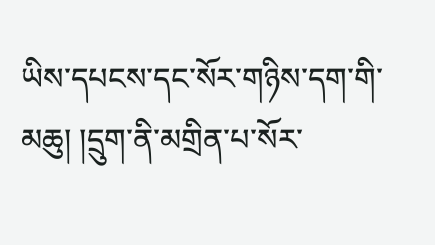ཡིས་དཔངས་དང་སོར་གཉིས་དག་གི་མཆུ། །དྲུག་ནི་མགྲིན་པ་སོར་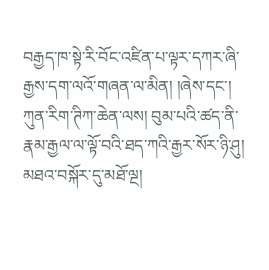བརྒྱད་ཁ་སྟེ་རི་བོང་འཛིན་པ་ལྟར་དཀར་ཞི་རྒྱས་དག་ལའོ་གཞན་ལ་མིན། །ཞེས་དང་། ཀུན་རིག་ཊིཀ་ཆེན་ལས། བུམ་པའི་ཚད་ནི་རྣམ་རྒྱལ་ལ་ལྟོ་བའི་ཐད་ཀའི་རྒྱར་སོར་ཉི་ཤུ། མཐའ་བསྐོར་དུ་མཐོ་ལྔ།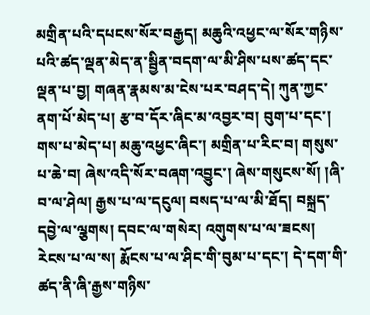མགྲིན་པའི་དཔངས་སོར་བརྒྱད། མཆུའི་འཕྱང་ལ་སོར་གཉིས་པའི་ཚད་ལྡན་མེད་ན་སྦྱིན་བདག་ལ་མི་ཤིས་པས་ཚད་དང་ལྡན་པ་བྱ། གཞན་རྣམས་མ་ངེས་པར་བཤད་དེ། ཀུན་ཀྱང་ནག་པོ་མེད་པ། རྩ་བ་དོར་ཞིང་མ་འབྱར་བ། བུག་པ་དང་། གས་པ་མེད་པ། མཆུ་འཕྱང་ཞིང་། མགྲིན་པ་རིང་བ། གསུས་པ་ཆེ་བ། ཞེས་འདི་སོར་བཞག་འབྱུང་། ཞེས་གསུངས་སོ། །ཞི་བ་ལ་ཤེལ། རྒྱས་པ་ལ་དངུལ། བསད་པ་ལ་མི་ཐོད། བསྐྲད་དབྱེ་ལ་ལྕགས། དབང་ལ་གསེར། འགུགས་པ་ལ་ཟངས། རེངས་པ་ལ་ས། རྨོངས་པ་ལ་ཤིང་གི་བུམ་པ་དང་། དེ་དག་གི་ཚད་ནི་ཞི་རྒྱས་གཉིས་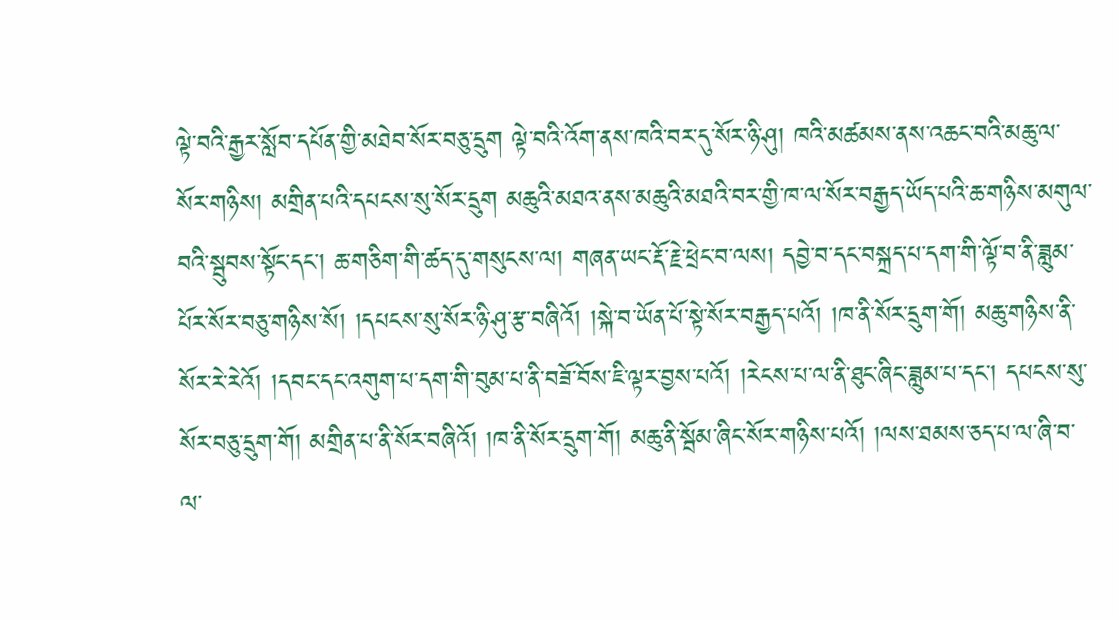ལྟེ་བའི་རྒྱར་སློབ་དཔོན་གྱི་མཐེབ་སོར་བཅུ་དྲུག ལྟེ་བའི་འོག་ནས་ཁའི་བར་དུ་སོར་ཉི་ཤུ། ཁའི་མཚམས་ནས་འཆང་བའི་མཆུ་ལ་སོར་གཉིས། མགྲིན་པའི་དཔངས་སུ་སོར་དྲུག མཆུའི་མཐའ་ནས་མཆུའི་མཐའི་བར་གྱི་ཁ་ལ་སོར་བརྒྱད་ཡོད་པའི་ཆ་གཉིས་མགུལ་བའི་སྦུབས་སྟོང་དང་། ཆ་གཅིག་གི་ཚད་དུ་གསུངས་ལ། གཞན་ཡང་རྡོ་རྗེ་ཕྲེང་བ་ལས། དབྱེ་བ་དང་བསྐྲད་པ་དག་གི་ལྟོ་བ་ནི་ཟླུམ་པོར་སོར་བཅུ་གཉིས་སོ། །དཔངས་སུ་སོར་ཉི་ཤུ་རྩ་བཞིའོ། །སྐེ་བ་ཡོན་པོ་སྟེ་སོར་བརྒྱད་པའོ། །ཁ་ནི་སོར་དྲུག་གོ། མཆུ་གཉིས་ནི་སོར་རེ་རེའོ། །དབང་དང་འགུག་པ་དག་གི་བུམ་པ་ནི་བཟོ་བོས་ཇི་ལྟར་བྱས་པའོ། །རེངས་པ་ལ་ནི་ཐུང་ཞིང་ཟླུམ་པ་དང་། དཔངས་སུ་སོར་བཅུ་དྲུག་གོ། མགྲིན་པ་ནི་སོར་བཞིའོ། །ཁ་ནི་སོར་དྲུག་གོ། མཆུ་ནི་སྦོམ་ཞིང་སོར་གཉིས་པའོ། །ལས་ཐམས་ཅད་པ་ལ་ཞི་བ་ལ་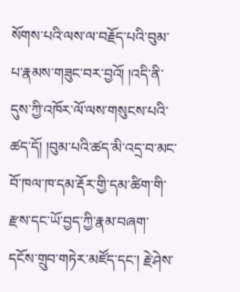སོགས་པའི་ལས་ལ་བརྗོད་པའི་བུམ་པ་རྣམས་གཟུང་བར་བྱའོ། །འདི་ནི་དུས་ཀྱི་འཁོར་ལོ་ལས་གསུངས་པའི་ཚད་དོ། །བུམ་པའི་ཚད་མི་འདྲ་བ་མང་བོ་ཁལ་ཁ་དམ་རྡོར་གྱི་དམ་ཚིག་གི་རྫས་དང་ཡོ་བྱད་ཀྱི་རྣམ་བཞག་དངོས་གྲུབ་གཏེར་མཛོད་དང་། རྗེ་ཤེས་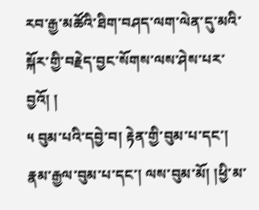རབ་རྒྱ་མཚོའི་ཐིག་བཤད་ལག་ལེན་དུ་མའི་སྐོར་གྱི་བརྗེད་བྱང་སོགས་ལས་ཤེས་པར་བྱའོ། །
༥ བུམ་པའི་དབྱེ་བ། རྟེན་གྱི་བུམ་པ་དང་། རྣམ་རྒྱལ་བུམ་པ་དང་། ལས་བུམ་མོ། །ཕྱི་མ་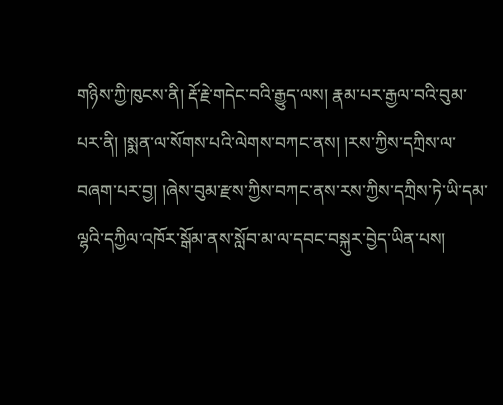གཉིས་ཀྱི་ཁུངས་ནི། རྡོ་རྗེ་གདེང་བའི་རྒྱུད་ལས། རྣམ་པར་རྒྱལ་བའི་བུམ་པར་ནི། །སྨན་ལ་སོགས་པའི་ལེགས་བཀང་ནས། །རས་ཀྱིས་དཀྲིས་ལ་བཞག་པར་བྱ། །ཞེས་བུམ་རྫས་ཀྱིས་བཀང་ནས་རས་ཀྱིས་དཀྲིས་ཏེ་ཡི་དམ་ལྷའི་དཀྱིལ་འཁོར་སྒོམ་ནས་སློབ་མ་ལ་དབང་བསྐུར་བྱེད་ཡིན་པས།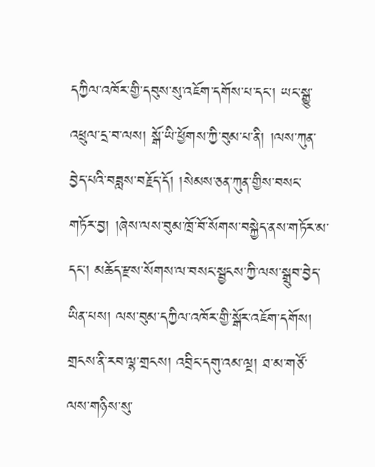དཀྱིལ་འཁོར་གྱི་དབུས་སུ་འཇོག་དགོས་པ་དང་། ཡང་སྒྱུ་འཕྲུལ་དྲ་བ་ལས། སྒོ་ཡི་ཕྱོགས་ཀྱི་བུམ་པ་ནི། །ལས་ཀུན་བྱེད་པའི་བཟླས་བརྗོད་དོ། །སེམས་ཅན་ཀུན་གྱིས་བསང་གཏོར་བྱ། །ཞེས་ལས་བུམ་ཁྲོ་བོ་སོགས་བསྐྱེད་ནས་གཏོར་མ་དང་། མཆོད་རྫས་སོགས་ལ་བསང་སྦྱངས་ཀྱི་ལས་སྒྲུབ་བྱེད་ཡིན་པས། ལས་བུམ་དཀྱིལ་འཁོར་གྱི་སྒོར་འཇོག་དགོས། གྲངས་ནི་རབ་ལྷ་གྲངས། འབྲིང་དགུ་འམ་ལྔ། ཐ་མ་གཙོ་ལས་གཉིས་སུ་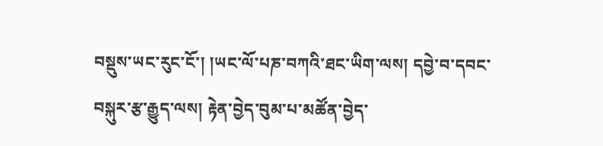བསྡུས་ཡང་རུང་ངོ་། །ཡང་ལོ་པཎ་བཀའི་ཐང་ཡིག་ལས། དབྱེ་བ་དབང་བསྐུར་རྩ་རྒྱུད་ལས། རྟེན་བྱེད་བུམ་པ་མཚོན་བྱེད་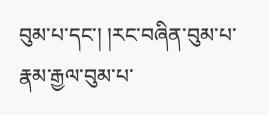བུམ་པ་དང་། །རང་བཞིན་བུམ་པ་རྣམ་རྒྱལ་བུམ་པ་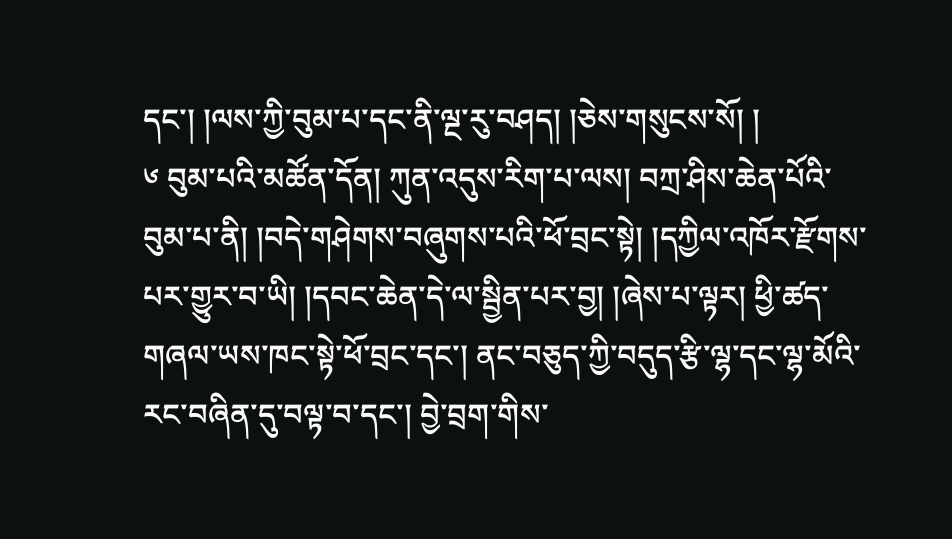དང་། །ལས་ཀྱི་བུམ་པ་དང་ནི་ལྔ་རུ་བཤད། །ཅེས་གསུངས་སོ། །
༦ བུམ་པའི་མཚོན་དོན། ཀུན་འདུས་རིག་པ་ལས། བཀྲ་ཤིས་ཆེན་པོའི་བུམ་པ་ནི། །བདེ་གཤེགས་བཞུགས་པའི་ཕོ་བྲང་སྟེ། །དཀྱིལ་འཁོར་རྫོགས་པར་གྱུར་བ་ཡི། །དབང་ཆེན་དེ་ལ་སྦྱིན་པར་བྱ། །ཞེས་པ་ལྟར། ཕྱི་ཚད་གཞལ་ཡས་ཁང་སྟེ་ཕོ་བྲང་དང་། ནང་བཅུད་ཀྱི་བདུད་རྩི་ལྷ་དང་ལྷ་མོའི་རང་བཞིན་དུ་བལྟ་བ་དང་། བྱེ་བྲག་གིས་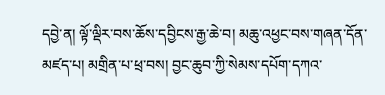དབྱེ་ན། ལྟོ་ལྡིར་བས་ཆོས་དབྱིངས་རྒྱ་ཆེ་བ། མཆུ་འཕྱང་བས་གཞན་དོན་མཛད་པ། མགྲིན་པ་ཕྲ་བས། བྱང་ཆུབ་ཀྱི་སེམས་དཔོག་དཀའ་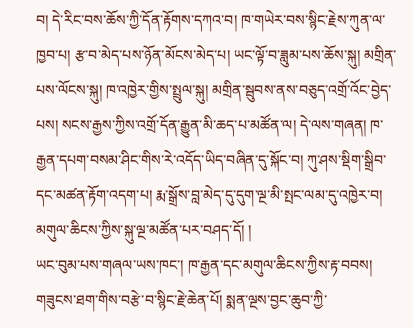བ། དེ་རིང་བས་ཆོས་ཀྱི་དོན་རྟོགས་དཀའ་བ། ཁ་གཡེར་བས་སྙིང་རྗེས་ཀུན་ལ་ཁྱབ་པ། རྩ་བ་མེད་པས་ཉོན་མོངས་མེད་པ། ཡང་ལྟོ་བ་ཟླུམ་པས་ཆོས་སྐུ། མགྲིན་པས་ལོངས་སྐུ། ཁ་འཁྱེར་གྱིས་སྤྲུལ་སྐུ། མགྲིན་སྦུབས་ནས་བཅུད་འགྲོ་འོང་བྱེད་པས། སངས་རྒྱས་ཀྱིས་འགྲོ་དོན་རྒྱུན་མི་ཆད་པ་མཚོན་ལ། དེ་ལས་གཞན། ཁ་རྒྱན་དཔག་བསམ་ཤིང་གིས་རེ་འདོད་ཡིད་བཞིན་དུ་སྐོང་བ། ཀུ་ཤས་སྡིག་སྒྲིབ་དང་མཚན་རྟོག་འདག་པ། རྨ་སྒྲོས་བླ་མེད་དུ་དུག་ལྔ་མི་སྤང་ལམ་དུ་འཁྱེར་བ། མགུལ་ཆིངས་ཀྱིས་སྐུ་ལྔ་མཚོན་པར་བཤད་དོ། །
ཡང་བུམ་པས་གཞལ་ཡས་ཁང་། ཁ་རྒྱན་དང་མགུལ་ཆིངས་ཀྱིས་རྟ་བབས། གཟུངས་ཐག་གིས་བརྩེ་བ་སྙིང་རྗེ་ཆེན་པོ། སྨན་ལྔས་བྱང་ཆུབ་ཀྱི་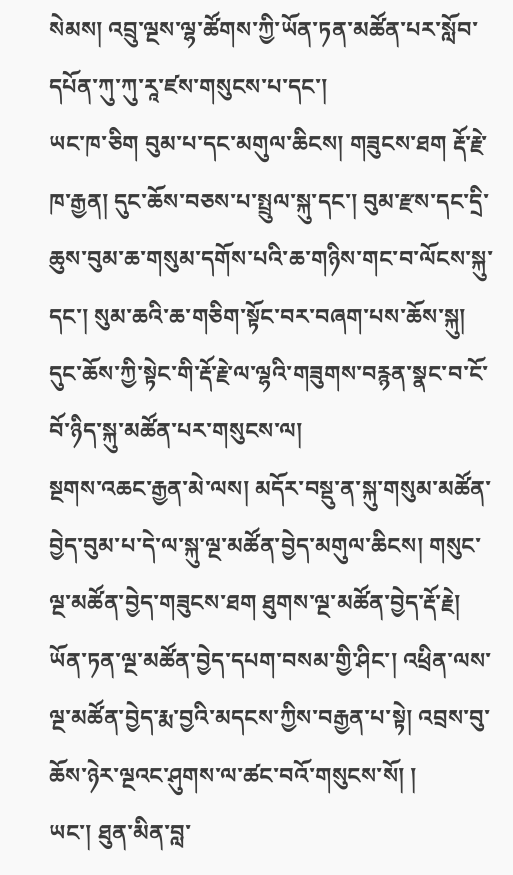སེམས། འབྲུ་ལྔས་ལྷ་ཚོགས་ཀྱི་ཡོན་ཏན་མཚོན་པར་སློབ་དཔོན་ཀུ་ཀུ་རཱ་ཛས་གསུངས་པ་དང་།
ཡང་ཁ་ཅིག བུམ་པ་དང་མགུལ་ཆིངས། གཟུངས་ཐག རྡོ་རྗེ་ཁ་རྒྱན། དུང་ཆོས་བཅས་པ་སྤྲུལ་སྐུ་དང་། བུམ་རྫས་དང་དྲི་ཆུས་བུམ་ཆ་གསུམ་དགོས་པའི་ཆ་གཉིས་གང་བ་ལོངས་སྐུ་དང་། སུམ་ཆའི་ཆ་གཅིག་སྟོང་བར་བཞག་པས་ཆོས་སྐུ། དུང་ཆོས་ཀྱི་སྟེང་གི་རྡོ་རྗེ་ལ་ལྷའི་གཟུགས་བརྙན་སྣང་བ་ངོ་བོ་ཉིད་སྐུ་མཚོན་པར་གསུངས་ལ།
སྔགས་འཆང་རྒྱན་མེ་ལས། མདོར་བསྡུ་ན་སྐུ་གསུམ་མཚོན་བྱེད་བུམ་པ་དེ་ལ་སྐུ་ལྔ་མཚོན་བྱེད་མགུལ་ཆིངས། གསུང་ལྔ་མཚོན་བྱེད་གཟུངས་ཐག ཐུགས་ལྔ་མཚོན་བྱེད་རྡོ་རྗེ། ཡོན་ཏན་ལྔ་མཚོན་བྱེད་དཔག་བསམ་གྱི་ཤིང་། འཕྲིན་ལས་ལྔ་མཚོན་བྱེད་རྨ་བྱའི་མདངས་ཀྱིས་བརྒྱན་པ་སྟེ། འབྲས་བུ་ཆོས་ཉེར་ལྔའང་ཤུགས་ལ་ཚང་བའོ་གསུངས་སོ། །
ཡང་། ཐུན་མིན་བླ་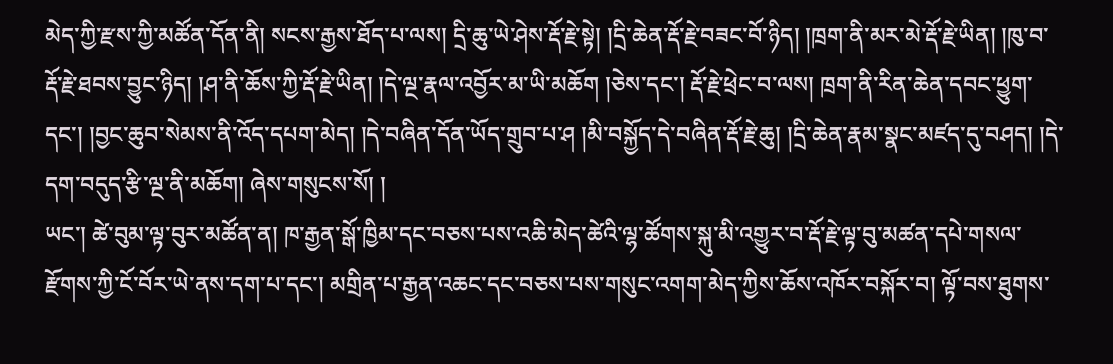མེད་ཀྱི་རྫས་ཀྱི་མཚོན་དོན་ནི། སངས་རྒྱས་ཐོད་པ་ལས། དྲི་ཆུ་ཡེ་ཤེས་རྡོ་རྗེ་སྟེ། །དྲི་ཆེན་རྡོ་རྗེ་བཟང་བོ་ཉིད། །ཁྲག་ནི་མར་མེ་རྡོ་རྗེ་ཡིན། །ཁུ་བ་རྡོ་རྗེ་ཐབས་བྱུང་ཉིད། །ཤ་ནི་ཆོས་ཀྱི་རྡོ་རྗེ་ཡིན། །དེ་ལྔ་རྣལ་འབྱོར་མ་ཡི་མཆོག །ཅེས་དང་། རྡོ་རྗེ་ཕྲེང་བ་ལས། ཁྲག་ནི་རིན་ཆེན་དབང་ཕྱུག་དང་། །བྱང་ཆུབ་སེམས་ནི་འོད་དཔག་མེད། །དེ་བཞིན་དོན་ཡོད་གྲུབ་པ་ཤ །མི་བསྐྱོད་དེ་བཞིན་རྡོ་རྗེ་ཆུ། །དྲི་ཆེན་རྣམ་སྣང་མཛད་དུ་བཤད། །དེ་དག་བདུད་རྩི་ལྔ་ནི་མཆོག། ཞེས་གསུངས་སོ། །
ཡང་། ཚེ་བུམ་ལྟ་བུར་མཚོན་ན། ཁ་རྒྱན་སྒོ་ཁྱིམ་དང་བཅས་པས་འཆི་མེད་ཚེའི་ལྷ་ཚོགས་སྐུ་མི་འགྱུར་བ་རྡོ་རྗེ་ལྟ་བུ་མཚན་དཔེ་གསལ་རྫོགས་ཀྱི་ངོ་བོར་ཡེ་ནས་དག་པ་དང་། མགྲིན་པ་རྒྱན་འཆང་དང་བཅས་པས་གསུང་འགག་མེད་ཀྱིས་ཆོས་འཁོར་བསྐོར་བ། ལྟོ་བས་ཐུགས་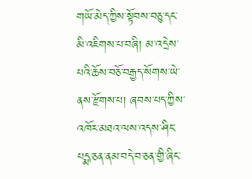གཡོ་མེད་ཀྱིས་སྟོབས་བཅུ་དང་མི་འཇིགས་པ་བཞི། མ་འདྲེས་པའི་ཆོས་བཅོ་བརྒྱད་སོགས་ཡེ་ནས་རྫོགས་པ། ཞབས་པད་ཀྱིས་འཁོར་མཐའ་ལས་འདས་ཤིང་པདྨ་ཅན་ནམ་བདེ་བ་ཅན་གྱི་ཞིང་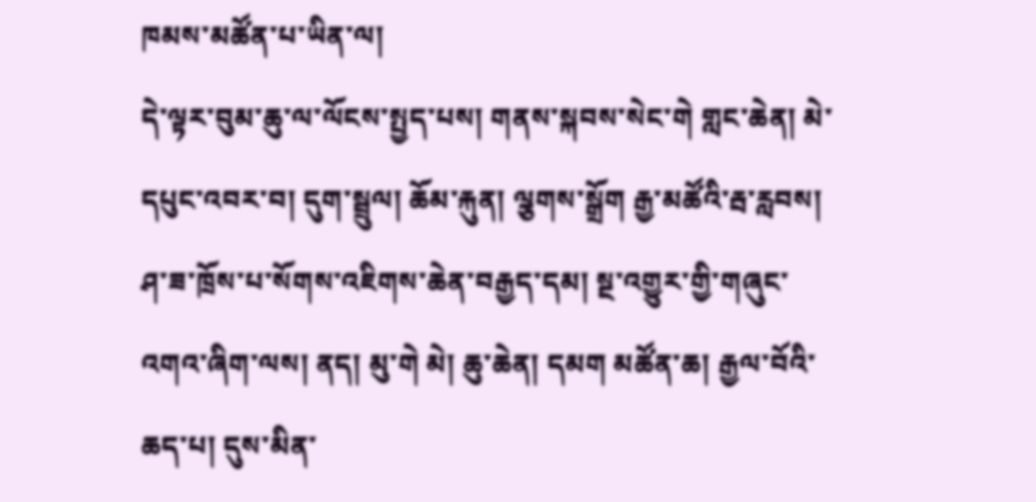ཁམས་མཚོན་པ་ཡིན་ལ།
དེ་ལྟར་བུམ་ཆུ་ལ་ལོངས་སྤྱད་པས། གནས་སྐབས་སེང་གེ གླང་ཆེན། མེ་དཔུང་འབར་བ། དུག་སྦྲུལ། ཆོམ་རྐུན། ལྕགས་སྒྲོག རྒྱ་མཚོའི་རྦ་རླབས། ཤ་ཟ་ཁྲོས་པ་སོགས་འཇིགས་ཆེན་བརྒྱད་དམ། སྔ་འགྱུར་གྱི་གཞུང་འགའ་ཞིག་ལས། ནད། མུ་གེ མེ། ཆུ་ཆེན། དམག མཚོན་ཆ། རྒྱལ་བོའི་ཆད་པ། དུས་མིན་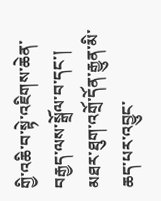གྱི་འཆི་བ་སྟེ་འཇིགས་ཆེན་བརྒྱད་ལས་སྒྲོལ་བ་དང་། མཐར་ཐུག་འགྲོ་དོན་རྒྱུན་མི་ཆད་པར་འབྱུང་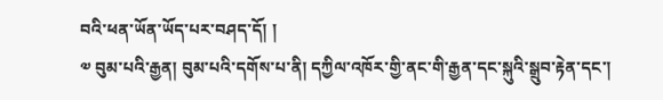བའི་ཕན་ཡོན་ཡོད་པར་བཤད་དོ། །
༧ བུམ་པའི་རྒྱན། བུམ་པའི་དགོས་པ་ནི། དཀྱིལ་འཁོར་གྱི་ནང་གི་རྒྱན་དང་སྐུའི་སྒྲུབ་རྟེན་དང་།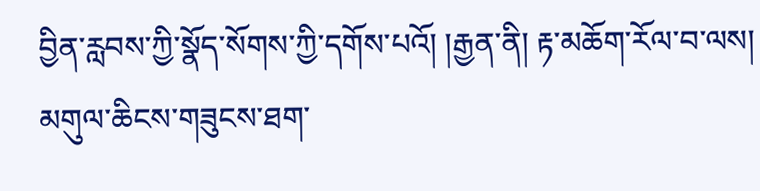བྱིན་རླབས་ཀྱི་སྣོད་སོགས་ཀྱི་དགོས་པའོ། །རྒྱན་ནི། རྟ་མཆོག་རོལ་བ་ལས། མགུལ་ཆིངས་གཟུངས་ཐག་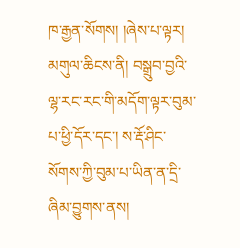ཁ་རྒྱན་སོགས། །ཞེས་པ་ལྟར། མགུལ་ཆིངས་ནི། བསྒྲུབ་བྱའི་ལྷ་རང་རང་གི་མདོག་ལྟར་བུམ་པ་ཕྱི་དོར་དང་། ས་རྡོ་ཤིང་སོགས་ཀྱི་བུམ་པ་ཡིན་ན་དྲི་ཞིམ་བྱུགས་ནས།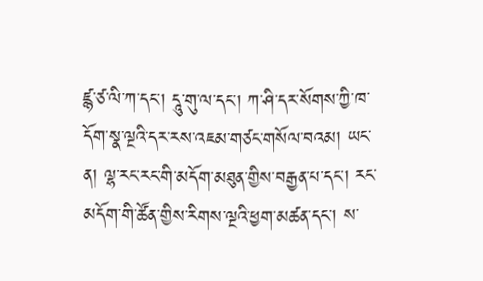ཛྙ་ཙ་ལི་ཀ་དང་། དཱུ་གུ་ལ་དང་། ཀ་ཤི་དར་སོགས་ཀྱི་ཁ་དོག་སྣ་ལྔའི་དར་རས་འཇམ་གཙང་གསོལ་བའམ། ཡང་ན། ལྷ་རང་རང་གི་མདོག་མཐུན་གྱིས་བརྒྱན་པ་དང་། རང་མདོག་གི་ཚོན་གྱིས་རིགས་ལྔའི་ཕྱག་མཚན་དང་། ས་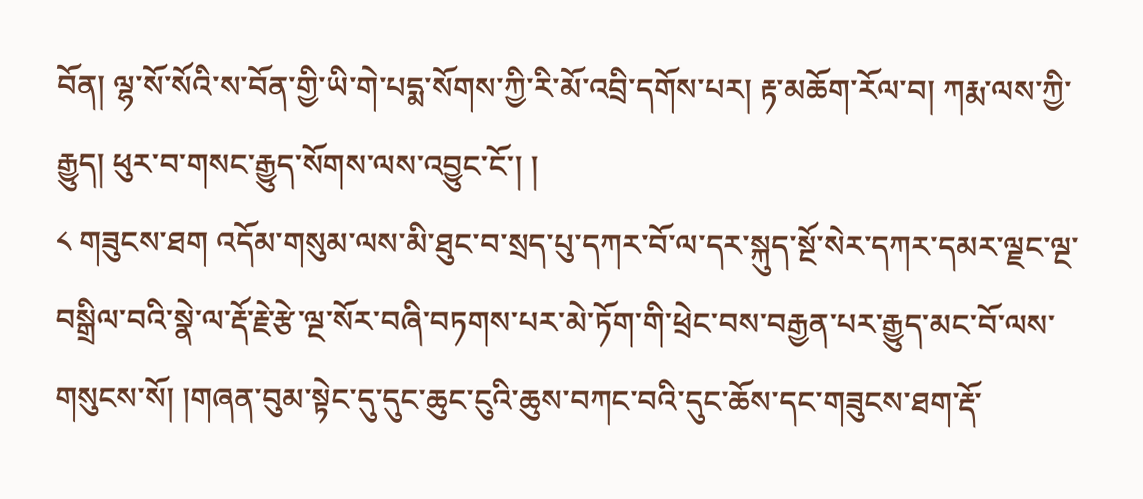བོན། ལྷ་སོ་སོའི་ས་བོན་གྱི་ཡི་གེ་པདྨ་སོགས་ཀྱི་རི་མོ་འབྲི་དགོས་པར། རྟ་མཆོག་རོལ་བ། ཀརྨ་ལས་ཀྱི་རྒྱུད། ཕུར་བ་གསང་རྒྱུད་སོགས་ལས་འབྱུང་ངོ་། །
༨ གཟུངས་ཐག འདོམ་གསུམ་ལས་མི་ཐུང་བ་སྲད་པུ་དཀར་བོ་ལ་དར་སྐུད་སྔོ་སེར་དཀར་དམར་ལྗང་ལྔ་བསྒྲིལ་བའི་སྣེ་ལ་རྡོ་རྗེ་རྩེ་ལྔ་སོར་བཞི་བཏགས་པར་མེ་ཏོག་གི་ཕྲེང་བས་བརྒྱན་པར་རྒྱུད་མང་བོ་ལས་གསུངས་སོ། །གཞན་བུམ་སྟེང་དུ་དུང་ཆུང་ངུའི་ཆུས་བཀང་བའི་དུང་ཆོས་དང་གཟུངས་ཐག་རྡོ་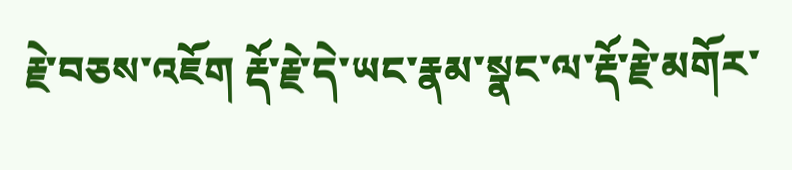རྗེ་བཅས་འཇོག རྡོ་རྗེ་དེ་ཡང་རྣམ་སྣང་ལ་རྡོ་རྗེ་མགོར་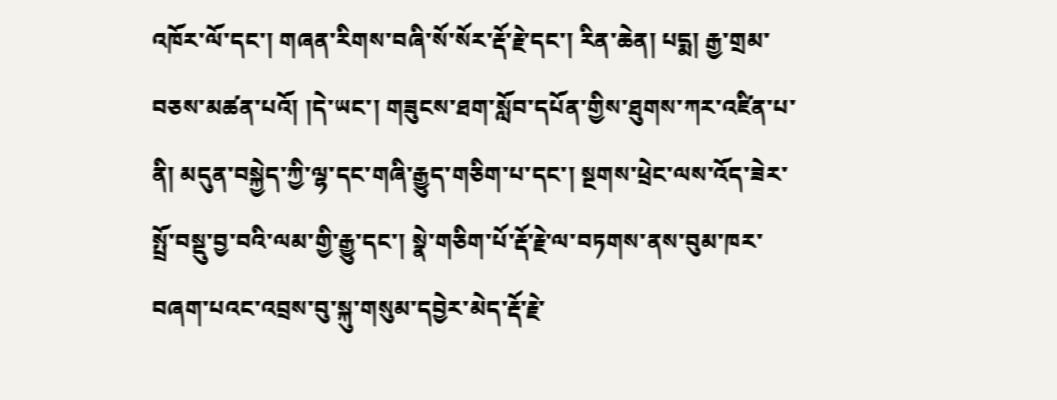འཁོར་ལོ་དང་། གཞན་རིགས་བཞི་སོ་སོར་རྡོ་རྗེ་དང་། རིན་ཆེན། པདྨ། རྒྱ་གྲམ་བཅས་མཚན་པའོ། །དེ་ཡང་། གཟུངས་ཐག་སློབ་དཔོན་གྱིས་ཐུགས་ཀར་འཛིན་པ་ནི། མདུན་བསྐྱེད་ཀྱི་ལྷ་དང་གཞི་རྒྱུད་གཅིག་པ་དང་། སྔགས་ཕྲེང་ལས་འོད་ཟེར་སྤྲོ་བསྡུ་བྱ་བའི་ལམ་གྱི་རྒྱུ་དང་། སྣེ་གཅིག་པོ་རྡོ་རྗེ་ལ་བཏགས་ནས་བུམ་ཁར་བཞག་པའང་འབྲས་བུ་སྐུ་གསུམ་དབྱེར་མེད་རྡོ་རྗེ་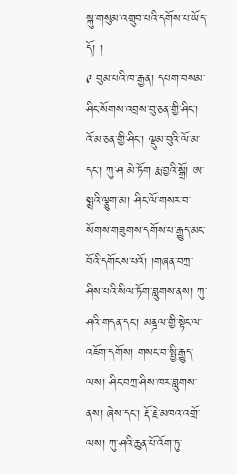སྐུ་གསུམ་འགྲུབ་པའི་དགོས་པ་ཡོད་དོ། །
༩ བུམ་པའི་ཁ་རྒྱན། དཔག་བསམ་ཤིང་སོགས་འབྲས་བུ་ཅན་གྱི་ཤིང་། འོ་མ་ཅན་གྱི་ཤིང་། ལྡུམ་བུའི་ལོ་མ་དང་། ཀུ་ཤ མེ་ཏོག རྨ་བྱའི་སྒྲོ། ཨ་སྨྲའི་ལྕུག་མ། ཤིང་ལོ་གསར་བ་སོགས་གཟུགས་དགོས་པ་རྒྱུད་མང་བོའི་དགོངས་པའོ། །གཞན་བཀྲ་ཤིས་པའི་སིལ་ཏོག་བླུགས་ནས། ཀུ་ཤའི་གདན་དང་། མནྜལ་གྱི་སྟེང་ལ་འཇོག་དགོས། གསང་བ་སྤྱི་རྒྱུད་ལས། ཤིང་བཀྲ་ཤིས་ཁར་བླུགས་ནས། ཞེས་དང་། རྡོ་རྗེ་མཁའ་འགྲོ་ལས། ཀུ་ཤའི་ཆུན་པོ་འོག་ཏུ་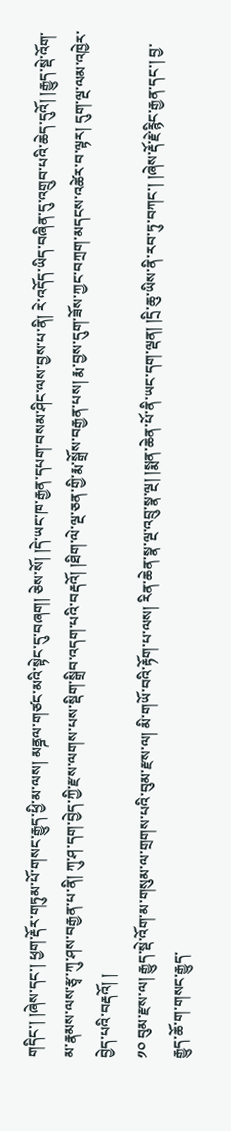གདིང་། །ཞེས་དང་། ཕྱག་རྡོར་གཏུམ་པོ་གསང་རྒྱུད་ཕྱི་མ་ལས། མནྜལ་གཙང་མའི་སྟེང་དུ་བཞག། ཅེས་སོ། །དེ་ཡང་ཁ་རྒྱན་དཔག་བསམ་ཤིང་ལས་བྱས་པ་ནི། རེ་འདོད་ཡིད་བཞིན་དུ་འགྲུབ་པའི་ཆེད་དུའོ། །རྒྱུད་སྡེ་འོག་མ་རྣམས་ལས་རྩྭ་ཀུ་ཤས་བརྒྱན་པ་ནི། ཀུ་ཤ་དག་བྱེད་ཀྱི་རྫས་ལགས་པས་སྡིག་སྒྲིབ་འདག་པའི་བརྡའོ། །ཐིག་ལེ་ལྔ་ཅན་གྱི་རྨ་སྒྲོས་བརྒྱན་པས། རྨ་བྱས་དུག་ཟོས་ཀྱང་བཀྲག་མདངས་འཚེར་བ་ལྟར། དུག་ལྔ་ལམ་འཁྱེར་བྱེད་པའི་བརྡའོ། །
༡༠ བུམ་རྫས་ལ། རྒྱུད་སྡེ་འོག་མ་གསུམ་ལ་གྲགས་པའི་བུམ་རྫས་ལ། མི་གཡོ་བའི་རྟོག་པ་ལས། རིན་ཆེན་སྣ་ལྔ་འབྲུ་སྣ་ལྔ། །སྨན་ཆེན་པོ་ནི་ཡང་དག་ལྡན། །དྲི་ཆུ་ཡིས་ནི་རབ་ཏུ་བཀང་། །ཞེས་རྡོ་རྗེ་རྙིང་རྒྱན་དང་། བྱ་རྒྱུད་ཆོ་ག་གསང་རྒྱུད་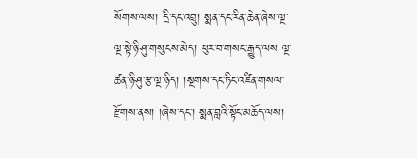སོགས་ལས། དྲི་དང་འབྲུ། སྨན་དང་རིན་ཆེན་ཞེས་ལྔ་ལྔ་སྟེ་ཉི་ཤུ་གསུངས་མེད། ཕུར་བ་གསང་རྒྱུད་ལས ལྔ་ཚན་ཉི་ཤུ་རྩ་ལྔ་ཉིད། །སྔགས་དང་ཏིང་འཛིན་གསལ་རྫོགས་ནས། །ཞེས་དང་། སྨན་བླའི་སྟོང་མཆོད་ལས།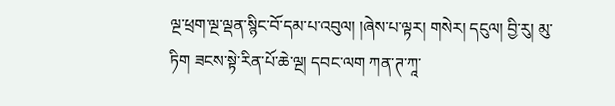ལྔ་ཕྲག་ལྔ་ལྡན་སྙིང་བོ་དམ་པ་འབུལ། །ཞེས་པ་ལྟར། གསེར། དངུལ། བྱི་རུ། མུ་ཏིག ཟངས་སྟེ་རིན་པོ་ཆེ་ལྔ། དབང་ལག ཀན་ཊ་ཀཱ་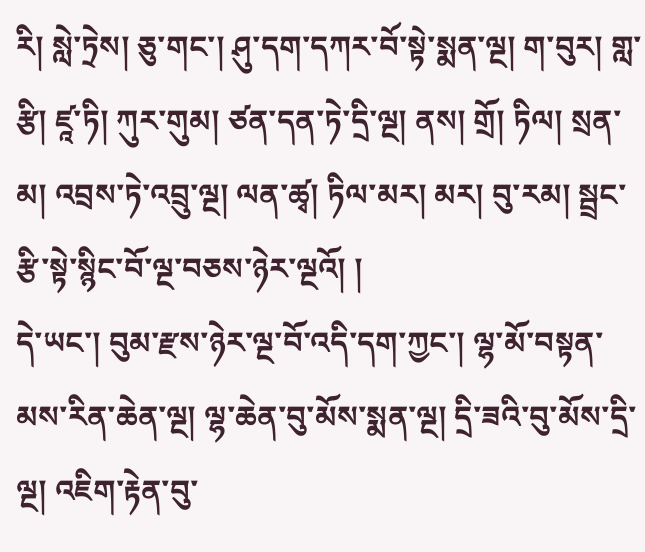རི། སླེ་ཏྲེས། ཅུ་གང་། ཤུ་དག་དཀར་བོ་སྟེ་སྨན་ལྔ། ག་བུར། གླ་རྩི། ཛཱ་ཏི། ཀུར་གུམ། ཙན་དན་ཏེ་དྲི་ལྔ། ནས། གྲོ། ཏིལ། སྲན་མ། འབྲས་ཏེ་འབྲུ་ལྔ། ལན་ཚྭ། ཏིལ་མར། མར། བུ་རམ། སྦྲང་རྩི་སྟེ་སྙིང་བོ་ལྔ་བཅས་ཉེར་ལྔའོ། །
དེ་ཡང་། བུམ་རྫས་ཉེར་ལྔ་བོ་འདི་དག་ཀྱང་། ལྷ་མོ་བསྟན་མས་རིན་ཆེན་ལྔ། ལྷ་ཆེན་བུ་མོས་སྨན་ལྔ། དྲི་ཟའི་བུ་མོས་དྲི་ལྔ། འཇིག་རྟེན་བུ་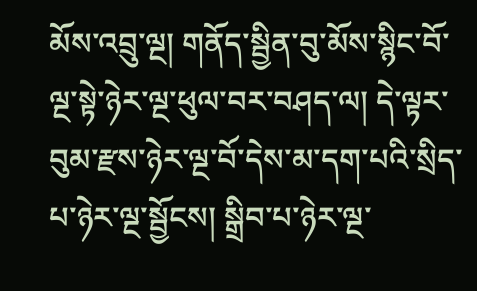མོས་འབྲུ་ལྔ། གནོད་སྦྱིན་བུ་མོས་སྙིང་བོ་ལྔ་སྟེ་ཉེར་ལྔ་ཕུལ་བར་བཤད་ལ། དེ་ལྟར་བུམ་རྫས་ཉེར་ལྔ་བོ་དེས་མ་དག་པའི་སྲིད་པ་ཉེར་ལྔ་སྦྱོངས། སྒྲིབ་པ་ཉེར་ལྔ་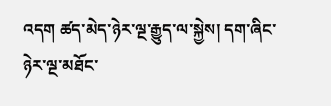འདག ཚད་མེད་ཉེར་ལྔ་རྒྱུད་ལ་སྐྱེས། དག་ཞིང་ཉེར་ལྔ་མཐོང་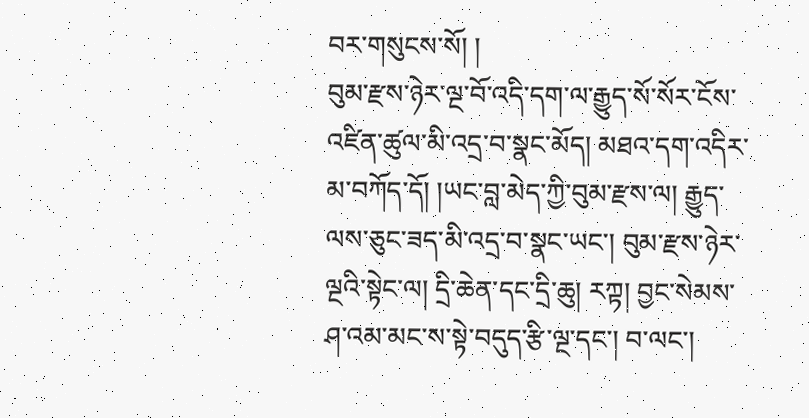བར་གསུངས་སོ། །
བུམ་རྫས་ཉེར་ལྔ་བོ་འདི་དག་ལ་རྒྱུད་སོ་སོར་ངོས་འཛིན་ཚུལ་མི་འདྲ་བ་སྣང་མོད། མཐའ་དག་འདིར་མ་བཀོད་དོ། །ཡང་བླ་མེད་ཀྱི་བུམ་རྫས་ལ། རྒྱུད་ལས་ཅུང་ཟད་མི་འདྲ་བ་སྣང་ཡང་། བུམ་རྫས་ཉེར་ལྔའི་སྟེང་ལ། དྲི་ཆེན་དང་དྲི་ཆུ། རཀྟ། བྱང་སེམས་ཤ་འམ་མང་ས་སྟེ་བདུད་རྩི་ལྔ་དང་། བ་ལང་།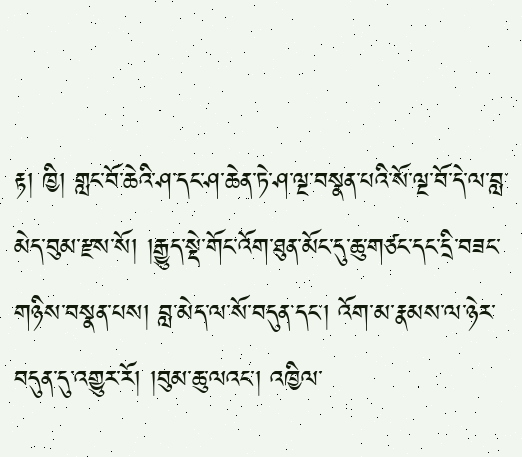རྟ། ཁྱི། གླང་བོ་ཆེའི་ཤ་དང་ཤ་ཆེན་ཏེ་ཤ་ལྔ་བསྣན་པའི་སོ་ལྔ་བོ་དེ་ལ་བླ་མེད་བུམ་རྫས་སོ། །རྒྱུད་སྡེ་གོང་འོག་ཐུན་མོང་དུ་ཆུ་གཙང་དང་དྲི་བཟང་གཉིས་བསྣན་པས། བླ་མེད་ལ་སོ་བདུན་དང་། འོག་མ་རྣམས་ལ་ཉེར་བདུན་དུ་འགྱུར་རོ། །བུམ་ཆུ་ལའང་། འཁྱིལ་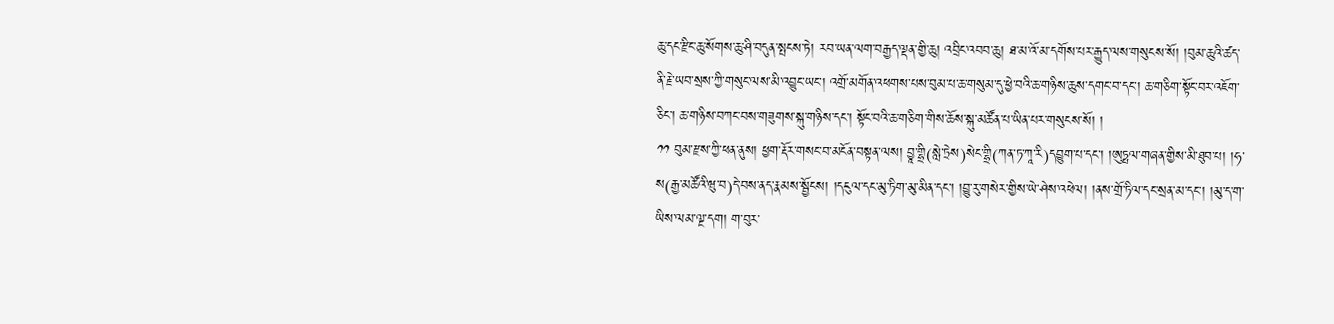ཆུ་དང་རྫིང་ཆུ་སོགས་ཆུ་ཤི་བདུན་སྤངས་ཏེ། རབ་ཡན་ལག་བརྒྱད་ལྡན་གྱི་ཆུ། འབྲིང་འབབ་ཆུ། ཐ་མ་འོ་མ་དགོས་པར་རྒྱུད་ལས་གསུངས་སོ། །བུམ་ཆུའི་ཚད་ནི་རྗེ་ཡབ་སྲས་ཀྱི་གསུང་ལས་མི་འབྱུང་ཡང་། འགྲོ་མགོན་འཕགས་པས་བུམ་པ་ཆ་གསུམ་དུ་ཕྱེ་བའི་ཆ་གཉིས་ཆུས་དགང་བ་དང་། ཆ་གཅིག་སྟོང་བར་འཇོག་ཅིང་། ཆ་གཉིས་བཀང་བས་གཟུགས་སྐུ་གཉིས་དང་། སྟོང་བའི་ཆ་གཅིག་གིས་ཆོས་སྐུ་མཚོན་པ་ཡིན་པར་གསུངས་སོ། །
༡༡ བུམ་རྫས་ཀྱི་ཕན་ནུས། ཕྱག་རྡོར་གསང་བ་མངོན་བསྟན་ལས། བྱཱ་གྷྲི(སླེ་ཏྲེས)སེང་གྷྲི(ཀན་ཏ་ཀཱ་རི)དབྱུག་པ་དང་། །ཨུཏྤལ་གཞན་གྱིས་མི་ཐུབ་པ། །ཧ་ས(རྒྱ་མཚོའི་ཝུ་བ)དེ་བས་ནད་རྣམས་སྦྱོངས། །དངུལ་དང་མུ་ཏིག་མུ་མིན་དང་། །བྱུ་རུ་གསེར་གྱིས་ཡེ་ཤེས་འཕེལ། །ནས་གྲོ་ཏིལ་དང་སྲན་མ་དང་། །མུ་ད་ག་ཡིས་ལམ་ལྔ་དག། ག་བུར་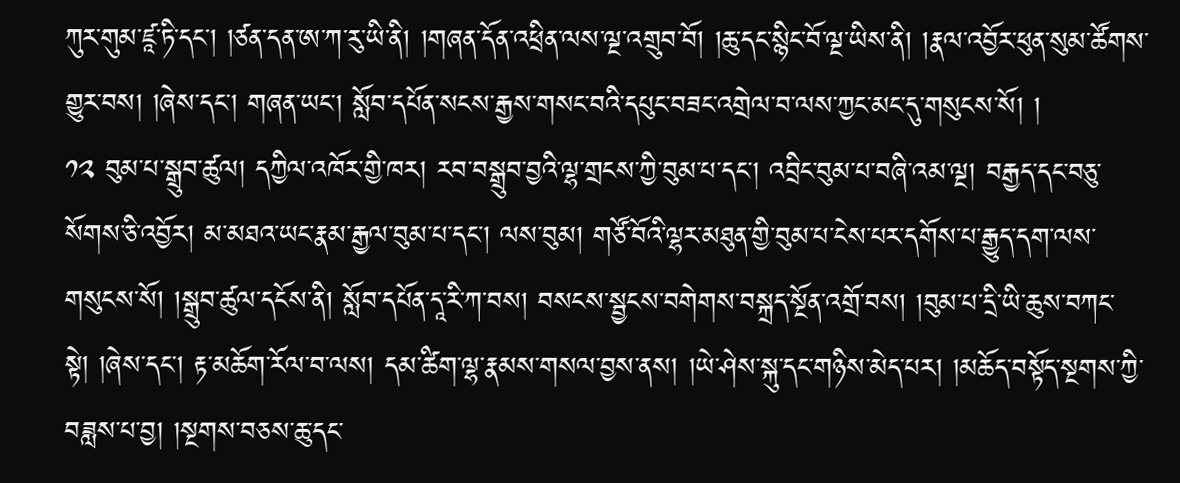ཀུར་གུམ་ཛཱ་ཏི་དང་། །ཙན་དན་ཨ་ཀ་རུ་ཡི་ནི། །གཞན་དོན་འཕྲིན་ལས་ལྔ་འགྲུབ་བོ། །ཆུ་དང་སྙིང་བོ་ལྔ་ཡིས་ནི། །རྣལ་འབྱོར་ཕུན་སུམ་ཚོགས་གྱུར་བས། །ཞེས་དང་། གཞན་ཡང་། སློབ་དཔོན་སངས་རྒྱས་གསང་བའི་དཔུང་བཟང་འགྲེལ་བ་ལས་ཀྱང་མང་དུ་གསུངས་སོ། །
༡༢ བུམ་པ་སྒྲུབ་ཚུལ། དཀྱིལ་འཁོར་གྱི་ཁར། རབ་བསྒྲུབ་བྱའི་ལྷ་གྲངས་ཀྱི་བུམ་པ་དང་། འབྲིང་བུམ་པ་བཞི་འམ་ལྔ། བརྒྱད་དང་བཅུ་སོགས་ཅི་འབྱོར། མ་མཐའ་ཡང་རྣམ་རྒྱལ་བུམ་པ་དང་། ལས་བུམ། གཙོ་བོའི་ལྷར་མཐུན་གྱི་བུམ་པ་ངེས་པར་དགོས་པ་རྒྱུད་དག་ལས་གསུངས་སོ། །སྒྲུབ་ཚུལ་དངོས་ནི། སློབ་དཔོན་དཱ་རི་ཀ་བས། བསངས་སྦྱངས་བགེགས་བསྐྲད་སྔོན་འགྲོ་བས། །བུམ་པ་དྲི་ཡི་ཆུས་བཀང་སྟེ། །ཞེས་དང་། རྟ་མཆོག་རོལ་བ་ལས། དམ་ཚིག་ལྷ་རྣམས་གསལ་བྱས་ནས། །ཡེ་ཤེས་སྐུ་དང་གཉིས་མེད་པར། །མཆོད་བསྟོད་སྔགས་ཀྱི་བཟླས་པ་བྱ། །སྔགས་བཅས་ཆུ་དང་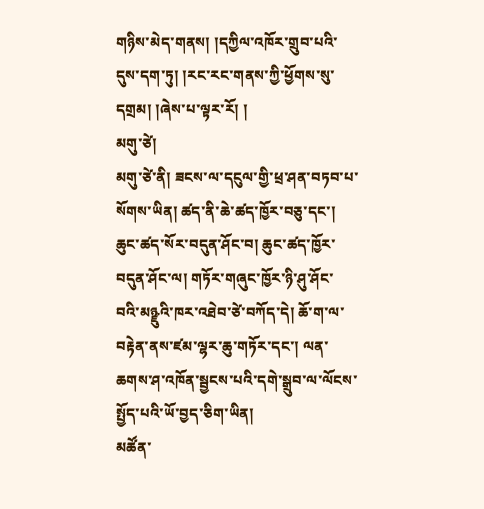གཉིས་མེད་གནས། །དཀྱིལ་འཁོར་གྲུབ་པའི་དུས་དག་ཏུ། །རང་རང་གནས་ཀྱི་ཕྱོགས་སུ་དགྲམ། །ཞེས་པ་ལྟར་རོ། །
མགུ་ཙེ།
མགུ་ཙེ་ནི། ཟངས་ལ་དངུལ་གྱི་ཕྲ་ཤན་བཏབ་པ་སོགས་ཡིན། ཚད་ནི་ཆེ་ཚད་ཁྱོར་བཅུ་དང་། ཆུང་ཚད་སོར་བདུན་ཤོང་བ། ཆུང་ཚད་ཁྱོར་བདུན་ཤོང་ལ། གཏོར་གཞུང་ཁྱོར་ཉི་ཤུ་ཤོང་བའི་མཉྫུའི་ཁར་འཐེབ་ཙེ་བཀོད་དེ། ཆོ་ག་ལ་བརྟེན་ནས་ཛམ་ལྷར་ཆུ་གཏོར་དང་། ལན་ཆགས་ཤ་འཁོན་སྦྱངས་པའི་དགེ་སྒྲུབ་ལ་ལོངས་སྤྱོད་པའི་ཡོ་བྱད་ཅིག་ཡིན།
མཚོན་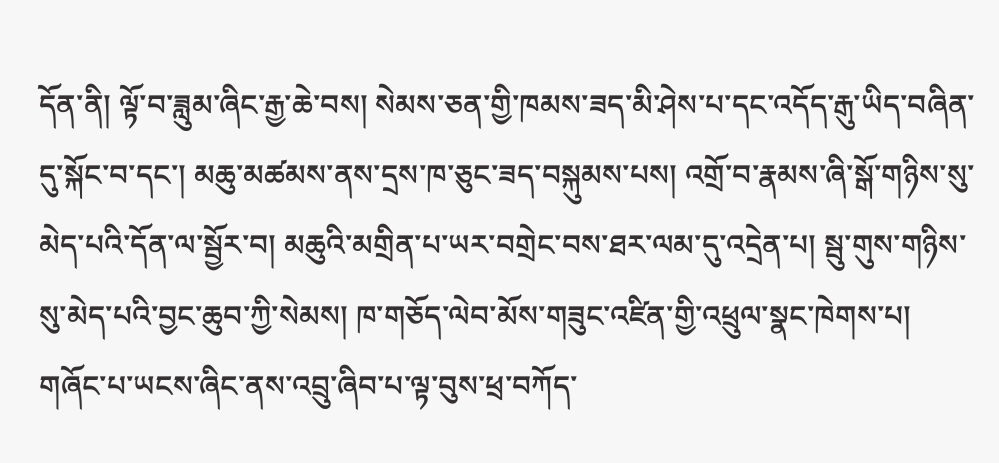དོན་ནི། ལྟོ་བ་ཟླུམ་ཞིང་རྒྱ་ཆེ་བས། སེམས་ཅན་གྱི་ཁམས་ཟད་མི་ཤེས་པ་དང་འདོད་རྒུ་ཡིད་བཞིན་དུ་སྐོང་བ་དང་། མཆུ་མཚམས་ནས་དྲས་ཁ་ཅུང་ཟད་བསྐུམས་པས། འགྲོ་བ་རྣམས་ཞི་སྒོ་གཉིས་སུ་མེད་པའི་དོན་ལ་སྦྱོར་བ། མཆུའི་མགྲིན་པ་ཡར་བགྲེང་བས་ཐར་ལམ་དུ་འདྲེན་པ། སྦུ་གུས་གཉིས་སུ་མེད་པའི་བྱང་ཆུབ་ཀྱི་སེམས། ཁ་གཅོད་ལེབ་མོས་གཟུང་འཛིན་གྱི་འཕྲུལ་སྣང་ཁེགས་པ། གཞོང་པ་ཡངས་ཞིང་ནས་འབྲུ་ཞིབ་པ་ལྟ་བུས་ཕྲ་བཀོད་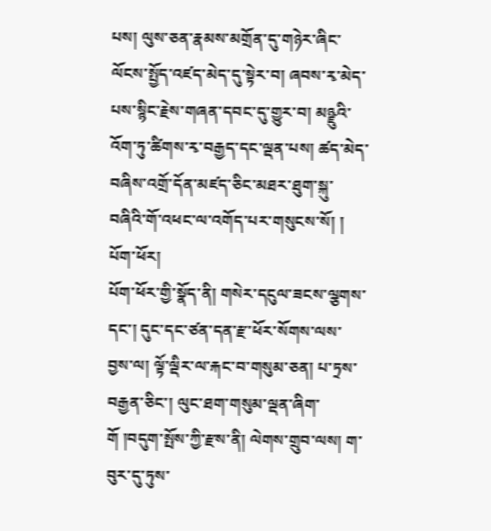པས། ལུས་ཅན་རྣམས་མགྲོན་དུ་གཉེར་ཞིང་ལོངས་སྤྱོད་འཛད་མེད་དུ་སྟེར་བ། ཞབས་རྭ་མེད་པས་སྙིང་རྗེས་གཞན་དབང་དུ་གྱུར་བ། མཉྫུའི་འོག་ཏུ་ཚིགས་རྭ་བརྒྱད་དང་ལྡན་པས། ཚད་མེད་བཞིས་འགྲོ་དོན་མཛད་ཅིང་མཐར་ཐུག་སྐུ་བཞིའི་གོ་འཕང་ལ་འགོད་པར་གསུངས་སོ། །
པོག་ཕོར།
པོག་ཕོར་གྱི་སྣོད་ནི། གསེར་དངུལ་ཟངས་ལྕགས་དང་། དུང་དང་ཙན་དན་རྫ་ཕོར་སོགས་ལས་བྱས་ལ། ལྟོ་ལྡིར་ལ་རྐང་བ་གསུམ་ཅན། པ་ཏྲས་བརྒྱན་ཅིང་། ལུང་ཐག་གསུམ་ལྡན་ཞིག་གོ །བདུག་སྤོས་ཀྱི་རྫས་ནི། ལེགས་གྲུབ་ལས། ག་བུར་དུ་ཏུས་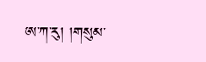ཨ་ཀ་རུ། །གསུམ་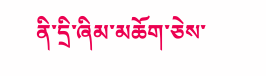ནི་དྲི་ཞིམ་མཆོག་ཅེས་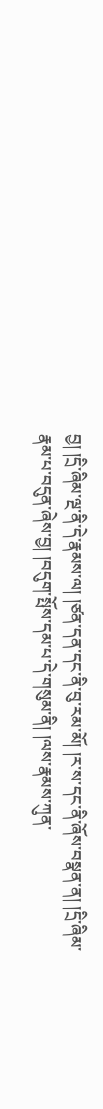བྱ། །དྲི་ཞིམ་ལྔ་ནི་དེ་རྣམས་ལ། །ཙན་དན་དང་ནི་བུ་རམ་མོ། །ར་ས་དང་ནི་ཞོས་བསྣན་ན། །དྲི་ཞིམ་རྣམ་པ་བདུན་ཞེས་བྱ། །བདུག་སྤོས་དམ་པ་དེ་གསུམ་ནི། །ལས་རྣམས་ཀུན་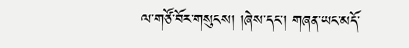ལ་གཙོ་བོར་གསུངས། །ཞེས་དང་། གཞན་ཡང་མདོ་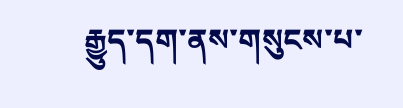རྒྱུད་དག་ནས་གསུངས་པ་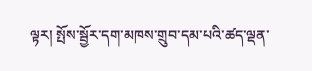ལྟར། སྤོས་སྦྱོར་དག་མཁས་གྲུབ་དམ་པའི་ཚད་ལྡན་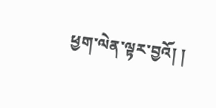ཕྱག་ལེན་ལྟར་བྱའོ། །